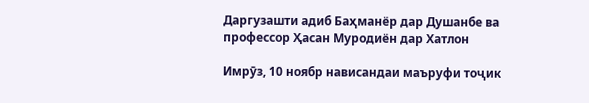Даргузашти адиб Баҳманёр дар Душанбе ва профессор Ҳасан Муродиён дар Хатлон

Имрӯз, 10 ноябр нависандаи маъруфи тоҷик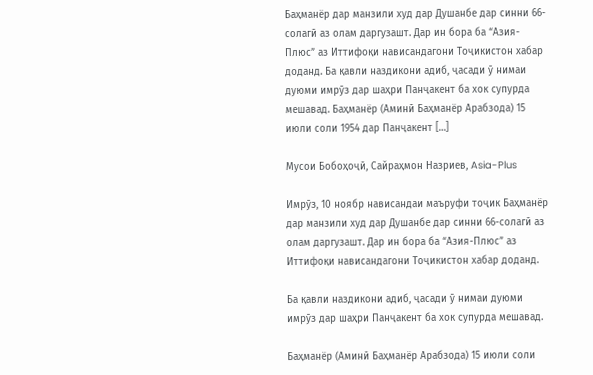Баҳманёр дар манзили худ дар Душанбе дар синни 66-солагӣ аз олам даргузашт. Дар ин бора ба “Азия-Плюс” аз Иттифоқи нависандагони Тоҷикистон хабар доданд. Ба қавли наздикони адиб, ҷасади ӯ нимаи дуюми имрӯз дар шаҳри Панҷакент ба хок супурда мешавад. Баҳманёр (Аминӣ Баҳманёр Арабзода) 15 июли соли 1954 дар Панҷакент […]

Мусои Бобоҳоҷӣ, Сайраҳмон Назриев, Asia-Plus

Имрӯз, 10 ноябр нависандаи маъруфи тоҷик Баҳманёр дар манзили худ дар Душанбе дар синни 66-солагӣ аз олам даргузашт. Дар ин бора ба “Азия-Плюс” аз Иттифоқи нависандагони Тоҷикистон хабар доданд.

Ба қавли наздикони адиб, ҷасади ӯ нимаи дуюми имрӯз дар шаҳри Панҷакент ба хок супурда мешавад.

Баҳманёр (Аминӣ Баҳманёр Арабзода) 15 июли соли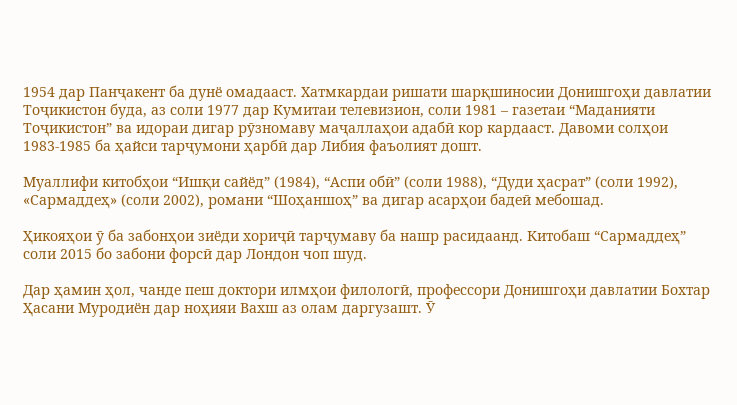1954 дар Панҷакент ба дунё омадааст. Хатмкардаи ришати шарқшиносии Донишгоҳи давлатии Тоҷикистон буда, аз соли 1977 дар Кумитаи телевизион, соли 1981 – газетаи “Маданияти Тоҷикистон” ва идораи дигар рӯзномаву маҷаллаҳои адабӣ кор кардааст. Давоми солҳои 1983-1985 ба ҳайси тарҷумони ҳарбӣ дар Либия фаъолият дошт.

Муаллифи китобҳои “Ишқи сайёд” (1984), “Аспи обӣ” (соли 1988), “Дуди ҳасрат” (соли 1992), «Сармаддеҳ» (соли 2002), романи “Шоҳаншоҳ” ва дигар асарҳои бадеӣ мебошад.

Ҳикояҳои ӯ ба забонҳои зиёди хориҷӣ тарҷумаву ба нашр расидаанд. Китобаш “Сармаддеҳ” соли 2015 бо забони форсӣ дар Лондон чоп шуд.

Дар ҳамин ҳол, чанде пеш доктори илмҳои филологӣ, профессори Донишгоҳи давлатии Бохтар Ҳасани Муродиён дар ноҳияи Вахш аз олам даргузашт. Ӯ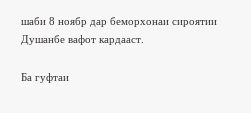шаби 8 ноябр дар беморхонаи сироятии Душанбе вафот кардааст.

Ба гуфтаи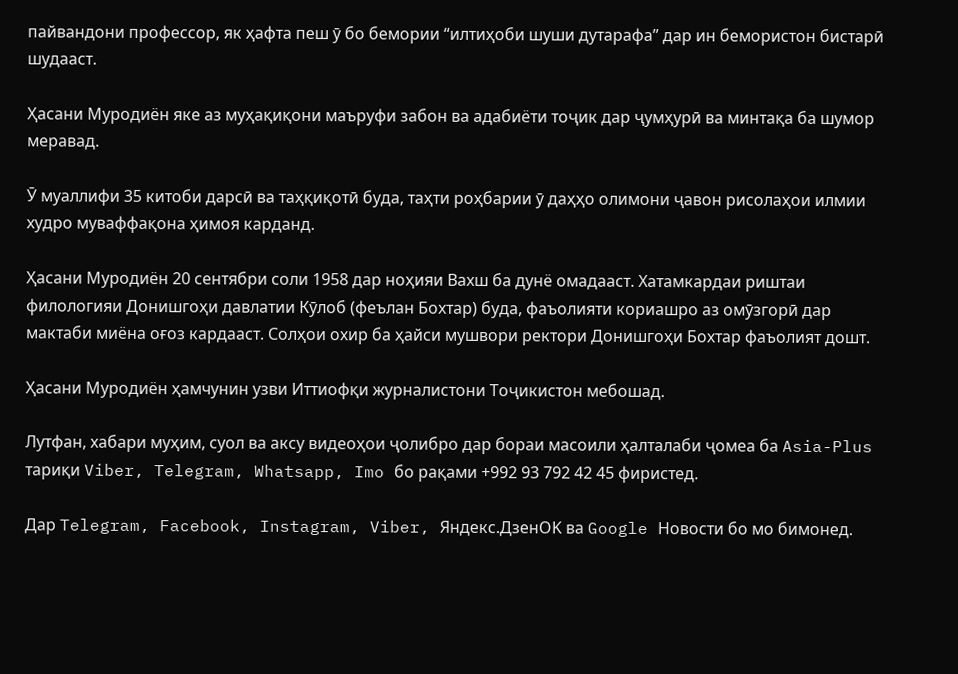пайвандони профессор, як ҳафта пеш ӯ бо бемории “илтиҳоби шуши дутарафа” дар ин бемористон бистарӣ шудааст.

Ҳасани Муродиён яке аз муҳақиқони маъруфи забон ва адабиёти тоҷик дар ҷумҳурӣ ва минтақа ба шумор меравад.

Ӯ муаллифи 35 китоби дарсӣ ва таҳқиқотӣ буда, таҳти роҳбарии ӯ даҳҳо олимони ҷавон рисолаҳои илмии худро муваффақона ҳимоя карданд.

Ҳасани Муродиён 20 сентябри соли 1958 дар ноҳияи Вахш ба дунё омадааст. Хатамкардаи риштаи филологияи Донишгоҳи давлатии Кӯлоб (феълан Бохтар) буда, фаъолияти кориашро аз омӯзгорӣ дар мактаби миёна оғоз кардааст. Солҳои охир ба ҳайси мушвори ректори Донишгоҳи Бохтар фаъолият дошт.

Ҳасани Муродиён ҳамчунин узви Иттиофқи журналистони Тоҷикистон мебошад.

Лутфан, хабари муҳим, суол ва аксу видеоҳои ҷолибро дар бораи масоили ҳалталаби ҷомеа ба Asia-Plus тариқи Viber, Telegram, Whatsapp, Imo бо рақами +992 93 792 42 45 фиристед.

Дар Telegram, Facebook, Instagram, Viber, Яндекс.ДзенOK ва Google Новости бо мо бимонед.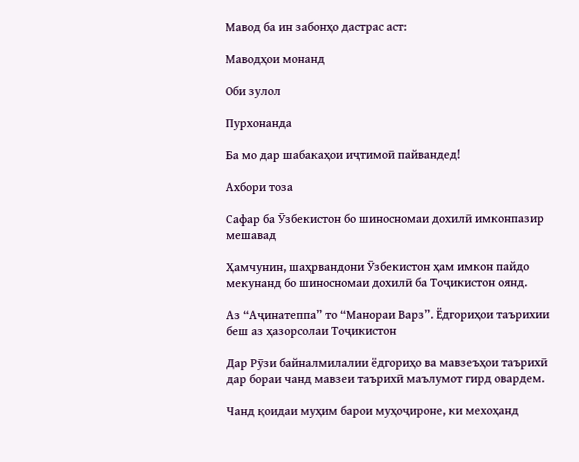Мавод ба ин забонҳо дастрас аст:

Маводҳои монанд

Оби зулол

Пурхонанда

Ба мо дар шабакаҳои иҷтимоӣ пайвандед!

Ахбори тоза

Сафар ба Ӯзбекистон бо шиносномаи дохилӣ имконпазир мешавад

Ҳамчунин, шаҳрвандони Ӯзбекистон ҳам имкон пайдо мекунанд бо шиносномаи дохилӣ ба Тоҷикистон оянд.

Аз “Аҷинатеппа” то “Манораи Варз”. Ёдгориҳои таърихии беш аз ҳазорсолаи Тоҷикистон

Дар Рӯзи байналмилалии ёдгориҳо ва мавзеъҳои таърихӣ дар бораи чанд мавзеи таърихӣ маълумот гирд овардем.

Чанд қоидаи муҳим барои муҳоҷироне, ки мехоҳанд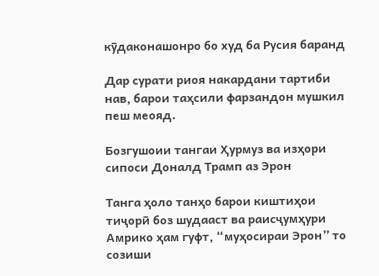кӯдаконашонро бо худ ба Русия баранд

Дар сурати риоя накардани тартиби нав, барои таҳсили фарзандон мушкил пеш меояд.

Бозгушоии тангаи Ҳурмуз ва изҳори сипоси Доналд Трамп аз Эрон

Танга ҳоло танҳо барои киштиҳои тиҷорӣ боз шудааст ва раисҷумҳури Амрико ҳам гуфт, “муҳосираи Эрон” то созиши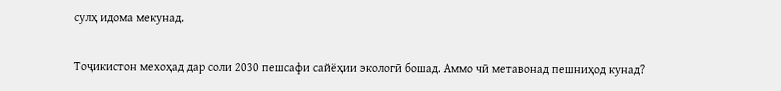сулҳ идома мекунад.

Тоҷикистон мехоҳад дар соли 2030 пешсафи сайёҳии экологӣ бошад. Аммо чӣ метавонад пешниҳод кунад?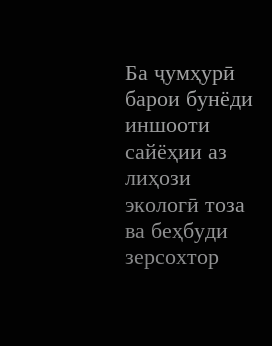Ба ҷумҳурӣ барои бунёди иншооти сайёҳии аз лиҳози экологӣ тоза ва беҳбуди зерсохтор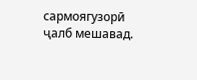сармоягузорӣ ҷалб мешавад.